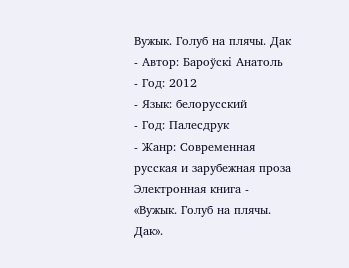Вужык. Голуб на плячы. Дак
- Автор: Бароўскі Анатоль
- Год: 2012
- Язык: белорусский
- Год: Палесдрук
- Жанр: Современная русская и зарубежная проза
Электронная книга - «Вужык. Голуб на плячы. Дак».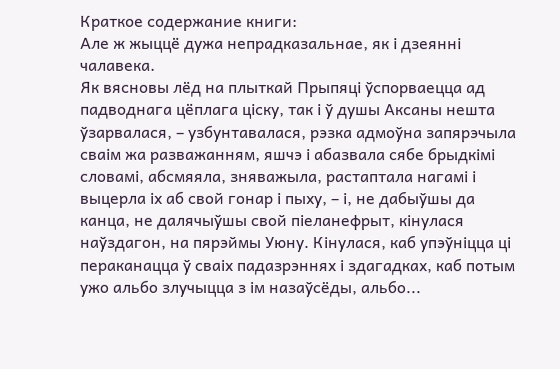Краткое содержание книги:
Але ж жыццё дужа непрадказальнае, як і дзеянні чалавека.
Як вясновы лёд на плыткай Прыпяці ўспорваецца ад падводнага цёплага ціску, так і ў душы Аксаны нешта ўзарвалася, – узбунтавалася, рэзка адмоўна запярэчыла сваім жа разважанням, яшчэ і абазвала сябе брыдкімі словамі, абсмяяла, зняважыла, растаптала нагамі і выцерла іх аб свой гонар і пыху, – і, не дабыўшы да канца, не далячыўшы свой піеланефрыт, кінулася наўздагон, на пярэймы Уюну. Кінулася, каб упэўніцца ці пераканацца ў сваіх падазрэннях і здагадках, каб потым ужо альбо злучыцца з ім назаўсёды, альбо...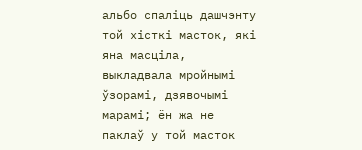альбо спаліць дашчэнту той хісткі масток, які яна масціла, выкладвала мройнымі ўзорамі, дзявочымі марамі; ён жа не паклаў у той масток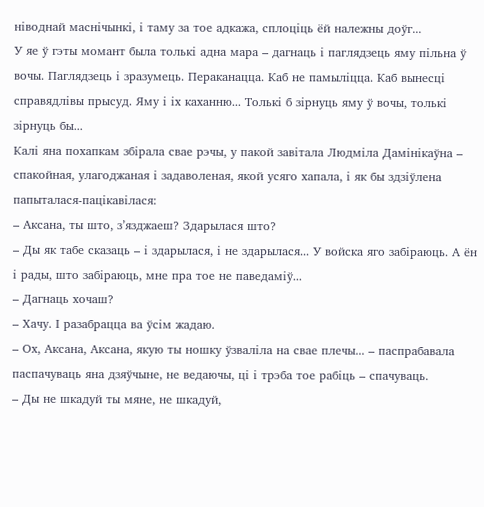ніводнай маснічынкі, і таму за тое адкажа, сплоціць ёй належны доўг...
У яе ў гэты момант была толькі адна мара – дагнаць і паглядзець яму пільна ў вочы. Паглядзець і зразумець. Пераканацца. Каб не памыліцца. Каб вынесці справядлівы прысуд. Яму і іх каханню... Толькі б зірнуць яму ў вочы, толькі зірнуць бы...
Калі яна похапкам збірала свае рэчы, у пакой завітала Людміла Дамінікаўна – спакойная, улагоджаная і задаволеная, якой усяго хапала, і як бы здзіўлена папыталася-пацікавілася:
– Аксана, ты што, з’язджаеш? Здарылася што?
– Ды як табе сказаць – і здарылася, і не здарылася... У войска яго забіраюць. А ён і рады, што забіраюць, мне пра тое не паведаміў...
– Дагнаць хочаш?
– Хачу. І разабрацца ва ўсім жадаю.
– Ох, Аксана, Аксана, якую ты ношку ўзваліла на свае плечы... – паспрабавала паспачуваць яна дзяўчыне, не ведаючы, ці і трэба тое рабіць – спачуваць.
– Ды не шкадуй ты мяне, не шкадуй,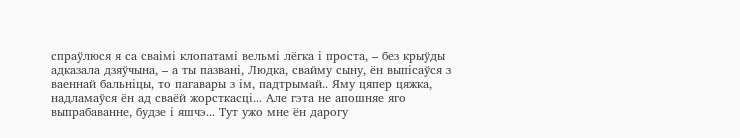спраўлюся я са сваімі клопатамі вельмі лёгка і проста, – без крыўды адказала дзяўчына, – а ты пазвані, Людка, свайму сыну, ён выпісаўся з ваеннай бальніцы, то пагавары з ім, падтрымай.. Яму цяпер цяжка, надламаўся ён ад сваёй жорсткасці... Але гэта не апошняе яго выпрабаванне, будзе і яшчэ... Тут ужо мне ён дарогу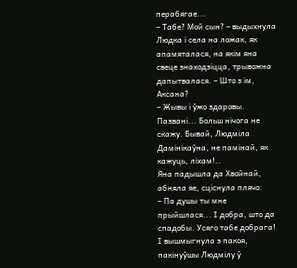перабягае...
– Табе? Мой сын? – выдыхнула Людка і села на ложак, як апамяталася, на якім яна свеце знаходзіцца, трывожна дапытвалася. – Што з ім, Аксана?
– Жывы і ўжо здаровы. Пазвані... Больш нічога не скажу. Бывай, Людміла Дамінікаўна, не памінай, як кажуць, ліхам!..
Яна падышла да Хвойнай, абняла яе, сціснула плячо:
– Па душы ты мне прыйшлася... І добра, што да спадобы. Усяго табе добрага!
І вышмыгнула з пакоя, пакінуўшы Людмілу ў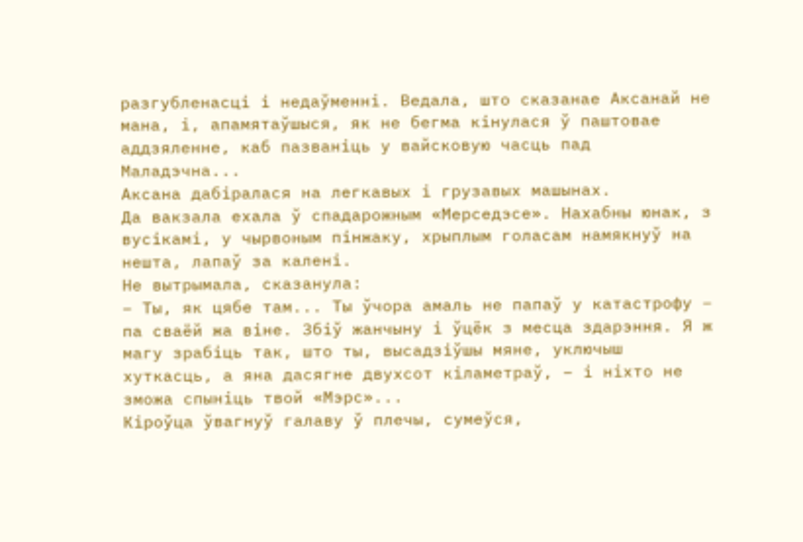разгубленасці і недаўменні. Ведала, што сказанае Аксанай не мана, і, апамятаўшыся, як не бегма кінулася ў паштовае аддзяленне, каб пазваніць у вайсковую часць пад Маладэчна...
Аксана дабіралася на легкавых і грузавых машынах.
Да вакзала ехала ў спадарожным «Мерседэсе». Нахабны юнак, з вусікамі, у чырвоным пінжаку, хрыплым голасам намякнуў на нешта, лапаў за калені.
Не вытрымала, сказанула:
– Ты, як цябе там... Ты ўчора амаль не папаў у катастрофу – па сваёй жа віне. Збіў жанчыну і ўцёк з месца здарэння. Я ж магу зрабіць так, што ты, высадзіўшы мяне, уключыш хуткасць, а яна дасягне двухсот кіламетраў, – і ніхто не зможа спыніць твой «Мэрс»...
Кіроўца ўвагнуў галаву ў плечы, сумеўся,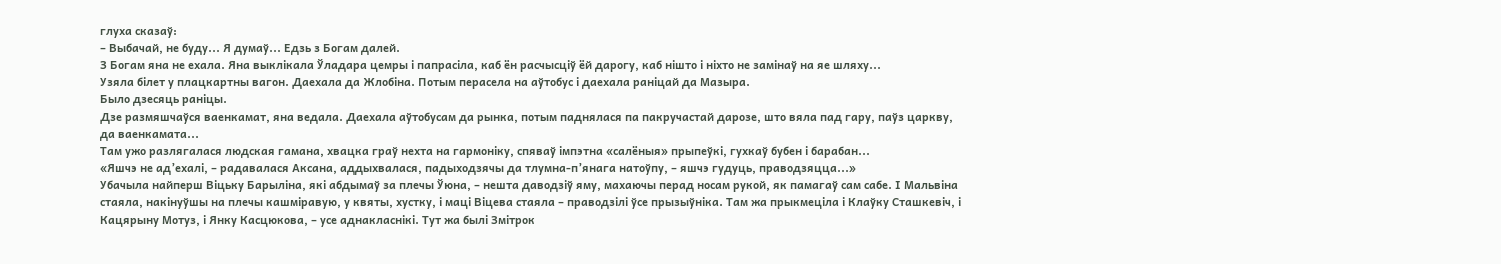глуха сказаў:
– Выбачай, не буду... Я думаў... Едзь з Богам далей.
З Богам яна не ехала. Яна выклікала Ўладара цемры і папрасіла, каб ён расчысціў ёй дарогу, каб нішто і ніхто не замінаў на яе шляху...
Узяла білет у плацкартны вагон. Даехала да Жлобіна. Потым перасела на аўтобус і даехала раніцай да Мазыра.
Было дзесяць раніцы.
Дзе размяшчаўся ваенкамат, яна ведала. Даехала аўтобусам да рынка, потым паднялася па пакручастай дарозе, што вяла пад гару, паўз царкву, да ваенкамата...
Там ужо разлягалася людская гамана, хвацка граў нехта на гармоніку, спяваў імпэтна «салёныя» прыпеўкі, гухкаў бубен і барабан...
«Яшчэ не ад’ехалі, – радавалася Аксана, аддыхвалася, падыходзячы да тлумна-п’янага натоўпу, – яшчэ гудуць, праводзяцца...»
Убачыла найперш Віцьку Барыліна, які абдымаў за плечы Ўюна, – нешта даводзіў яму, махаючы перад носам рукой, як памагаў сам сабе. І Мальвіна стаяла, накінуўшы на плечы кашміравую, у квяты, хустку, і маці Віцева стаяла – праводзілі ўсе прызыўніка. Там жа прыкмеціла і Клаўку Сташкевіч, і Кацярыну Мотуз, і Янку Касцюкова, – усе аднакласнікі. Тут жа былі Змітрок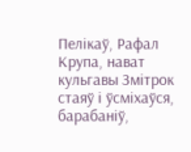Пелікаў, Рафал Крупа, нават кульгавы Змітрок стаяў і ўсміхаўся, барабаніў,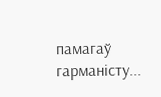памагаў гарманісту...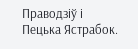Праводзіў і Пецька Ястрабок.